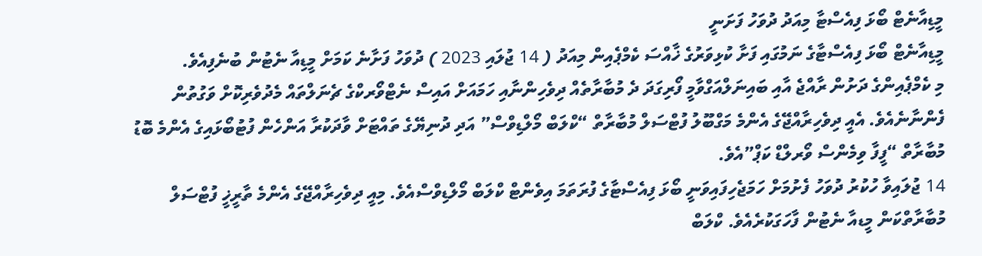މީޑިއާނެޓް ބޯޅަ ފިއެސްޓާ މިއަދު ދުވަހު ފަށަނީ
މީޑިއާނެޓް ބޯޅަ ފިއެސްޓާގެ ނަމުގައި ފަށާ ކުޅިވަރުގެ ޚާއްސަ ކެމްޕެއިން މިއަދު ( 14 ޖުލައި 2023 ) ދުވަހު ފަށާނެ ކަމަށް މީޑިއާ ނެޓުން ބުނެފިއެވެ.
މި ކެމްޕެއިންގެ ދަށުން ރާއްޖެ އާއި ބައިނަލްއަގްވާމީ ފޯރިގަދަ ދެ މުބާރާތެއް ދިވެހިންނާއި ހަމައަށް އައިސް ނެޓްވޯރކްގެ ޗެނަލްތައް މެދުވެރިކޮށް ވަގުތުން ފެންނާނެއެވެ. އެއީ ދިވެހިރާއްޖޭގެ އެންމެ މަގްބޫލު ފުޓްސަލް މުބާރާތް “ކްލަބް މޯލްޑިވްސް” އަދި ދުނިޔޭގެ ތައްޓަށް ވާދަކުރާ އަންހެން ފުޓުބޯޅައިގެ އެންމެ ބޮޑު މުބާރާތް “ފީފާ ވިމެންސް ވޯރލްޑް ކަޕް”އެވެ.
14 ޖުލައިވާ ހުކުރު ދުވަހު ފެށުމަށް ހަމަޖެހިފައިވަނީ ބޯޅަ ފިއެސްޓާގެ ފުރަތަމަ އިވެންޓް ކްލަބް މޯލްޑިވްސްއެވެ. މިއީ ދިވެހިރާއްޖޭގެ އެންމެ ތާރީޚީ ފުޓްސަލް މުބާރާތްކަން މީޑއާ ނެޓުން ފާހަގަކުރެއެވެ. ކްލަބް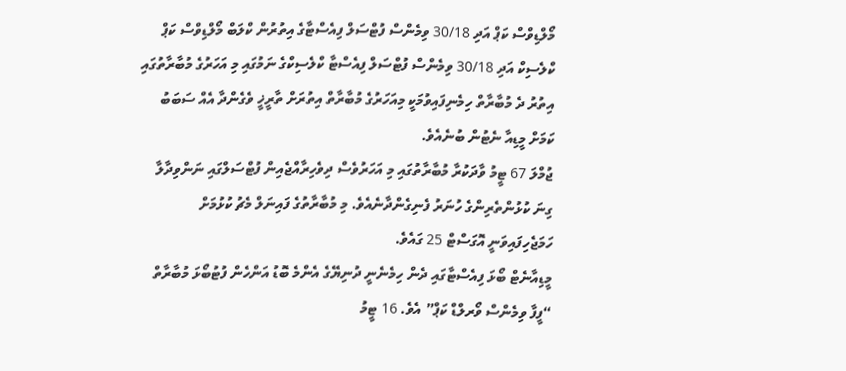މޯލްޑިވްސް ކަޕް އަދި 30/18 ވިމެންސް ފުޓްސަލް ފިއެސްޓާގެ އިތުރުން ކްލަބް މޯލްޑިވްސް ކަޕް ކްލެސިކް އަދި 30/18 ވިމެންސް ފުޓްސަލް ފިއެސްޓާ ކްލެސިކްގެ ނަމުގައި މި އަހަރުގެ މުބާރާތުގައި އިތުރު ދެ މުބާރާތް ހިމެނިފައިވުމަކީ މިއަހަރުގެ މުބާރާތް އިތުރަށް ތާރީޚީ ވެގެންދާ އެއް ސަބަބު ކަމަށް މީޑިއާ ނެޓުން ބުނެއެވެ.
ޖުމްލަ 67 ޓީމު ވާދަކުރާ މުބާރާތުގައި މި އަހަރުވެސް ދިވެހިރާއްޖެއިން ފުޓްސަލްގައި ނަންވިދާލާ ގިނަ ކުޅުންތެރިންގެ ހުނަރު ފެނިގެންދާނެއެވެ. މި މުބާރާތުގެ ފައިނަލް މެޗު ކުޅުމަށް ހަމަޖެހިފައިވަނީ އޮގަސްޓް 25 ގައެވެ.
މީޑިއާނެޓް ބޯޅަ ފިއެސްޓާގައި ދެން ހިމެނެނީ ދުނިޔޭގެ އެންމެ ބޮޑު އަންހެން ފުޓުބޯޅަ މުބާރާތް “ފީފާ ވިމެންސް ވޯރލްޑް ކަޕް” އެވެ. 16 ޓީމު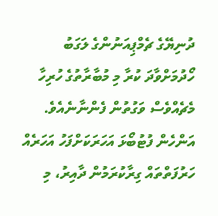ދުނިޔޭގެ ޗެމްޕިއަނުންގެ ލަގަބު ހޯދުމަށްވާދަ ކުރާ މި މުބާރާތުގެ ހުރިހާ މެޗެއްވެސް ވަގުތުން ފެންނާނެއެވެ. އަންހެން ފުޓުބޯޅަ އަހަރަކަށްފަހު އަހަރެއް ހަރުފަތްތައް ގިރާކުރަމުން ދާއިރު، މި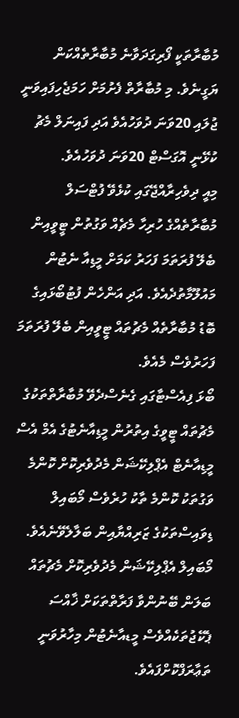މުބާރާތަކީ ފޯރިގަދަވާނެ މުބާރާތެއްކަން ޔަގީނެވެ. މި މުބާރާތް ފެށުމަށް ހަމަޖެހިފައިވަނީ ޖުލައި 20ވަނަ ދުވަހުއެވެ އަދި ފައިނަލް މެޗު ކުޅޭނީ އޮގަސްޓް 20ވަނަ ދުވަހުއެވެ.
މިއީ ދިވެހިރާއްޖޭގައި ކުޅެވޭ ފުޓްސަލް މުބާރާތެއްގެ ހުރިހާ މެޗެއް ވަގުތުން ޓީވީއިން ބެލޭ ފުރަތަމަ ފަހަރު ކަމަށް މީޑިއާ ނެޓުން މައުލޫމާތުދެއެވެ. އަދި އަންހެން ފުޓުބޯޅައިގެ ބޮޑު މުބާރާތެއް މެޗުތައް ޓީވީއިން ބެލޭ ފުރަތަމަ ފަހަރުވެސް މެއެވެ.
ބޯޅަ ފިއެސްޓާގައި ގެނެސްދެވޭ މުބާރާތްތަކުގެ މެޗުތައް ޓީވީގެ އިތުރުން މީޑިއާނެޓުގެ އެމް އެސް މީޑިއާނެޓް އެޕްލިކޭޝަން މެދުވެރިކޮށް ކޮންމެ ވަގުތަކު ކޮންމެ ތާކު ހުރެވެސް މޯބައިލް ޑިވައިސްތަކުގެ ޒަރިއްޔާއިން ބަލާލެވޭނެއެވެ. މޯބައިލް އެޕްލިކޭޝަން މެދުވެރިކޮށް މެޗުތައް ބަލަން ބޭނުންވާ ފަރާތްތަކަށް ޚާއްސަ ޕެކޭޖުތަކެއްވެސް މީޑއާނެޓުން މިހާރުވަނީ ތަޢާރަފްކޮށްފައެވެ.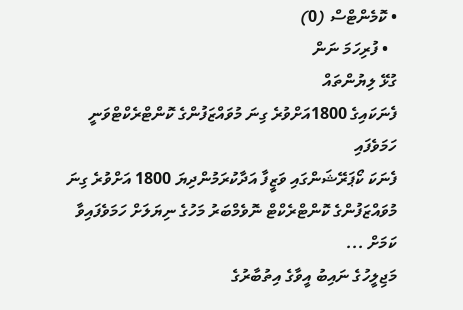• ކޮމެންޓްސް (0)
  • ފުރިހަމަ ނަން
ގުޅޭ ލިޔުންތައް
ފެނަކައިގެ 1800އަށްވުރެ ގިނަ މުވައްޒަފުންގެ ކޮންޓްރެކްޓްވަނީ ހަމަވެފައި
ފެނަކަ ކޯޕަރޭޝަންގައި ވަޒީފާ އަދާކުރަމުންދިޔަ 1800 އަށްވުރެ ގިނަ މުވައްޒަފުންގެ ކޮންޓްރެކްޓް ނޮވެމްބަރު މަހުގެ ނިޔަލަށް ހަމަވެފައިވާ ކަމަށް ...
މަޖިލީހުގެ ނައިބު އީވާގެ އިތުބާރުގެ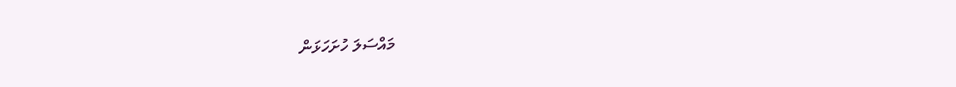މައްސަލަ ހުށަހަޅަން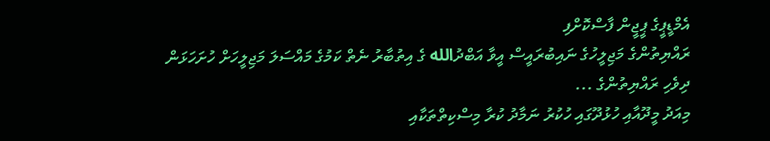އެމްޑީޕީގެ ޕީޖީން ފާސްކޮށްފި
ރައްޔިތުންގެ މަޖިލީހުގެ ނައިބުރައީސް އީވާ އަބްދުالله ގެ އިތުބާރު ނެތް ކަމުގެ މައްސަލަ މަޖިލީހަށް ހުށަހަޅަން ދިވެހި ރައްޔިތުންގެ ...
މިއަދު މީދޫއާއި ހުޅުދޫގައި ހުކުރު ނަމާދު ކުރާ މިސްކިތްތަކާއި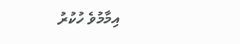އިމާމުވެ ހުކުރު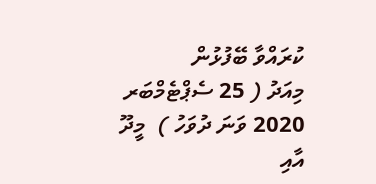ކުރައްވާ ބޭފުޅުން
މިއަދު ( 25 ސެޕްޓެމްބަރ 2020 ވަނަ ދުވަހު )  މީދޫ އާއި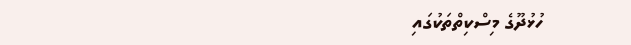ހުޅުދޫގެ މިސްކިތްތަކުގައި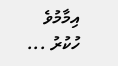އިމާމުވެ ހުކުރު ...